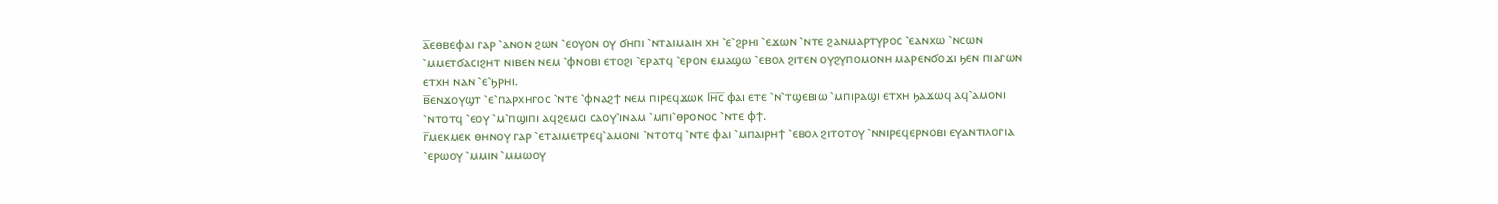ⲁ̅ⲉⲑⲃⲉⲫⲁⲓ ⲅⲁⲣ ⳿ⲁⲛⲟⲛ ϩⲱⲛ ⳿ⲉⲟⲩⲟⲛ ⲟⲩ ϭⲏⲡⲓ ⳿ⲛⲧⲁⲓⲙⲁⲓⲏ ⲭⲏ ⳿ⲉ⳿ϩⲣⲏⲓ ⳿ⲉϫⲱⲛ ⳿ⲛⲧⲉ ϩⲁⲛⲙⲁⲣⲧⲩⲣⲟⲥ ⳿ⲉⲁⲛⲭⲱ ⳿ⲛⲥⲱⲛ ⳿ⲙⲙⲉⲧϭⲁⲥⲓϩⲏⲧ ⲛⲓⲃⲉⲛ ⲛⲉⲙ ⳿ⲫⲛⲟⲃⲓ ⲉⲧⲟϩⲓ ⳿ⲉⲣⲁⲧϥ ⳿ⲉⲣⲟⲛ ⲉⲙⲁϣⲱ ⳿ⲉⲃⲟⲗ ϩⲓⲧⲉⲛ ⲟⲩϩⲩⲡⲟⲙⲟⲛⲏ ⲙⲁⲣⲉⲛϭⲟϫⲓ ϧⲉⲛ ⲡⲓⲁⲅⲱⲛ ⲉⲧⲭⲏ ⲛⲁⲛ ⳿ⲉ⳿ϧⲣⲏⲓ.
ⲃ̅ⲉⲛϫⲟⲩϣⲧ ⳿ⲉ⳿ⲡⲁⲣⲭⲏⲅⲟⲥ ⳿ⲛⲧⲉ ⳿ⲫⲛⲁϩϯ ⲛⲉⲙ ⲡⲓⲣⲉϥϫⲱⲕ Ⲓⲏ̅ⲥ̅ ⲫⲁⲓ ⲉⲧⲉ ⳿ⲛ⳿ⲧϣⲉⲃⲓⲱ ⳿ⲙⲡⲓⲣⲁϣⲓ ⲉⲧⲭⲏ ϧⲁϫⲱϥ ⲁϥ⳿ⲁⲙⲟⲛⲓ ⳿ⲛⲧⲟⲧϥ ⳿ⲉⲟⲩ ⳿ⲙ⳿ⲡϣⲓⲡⲓ ⲁϥϩⲉⲙⲥⲓ ⲥⲁⲟⲩ⳿ⲓⲛⲁⲙ ⳿ⲙⲡⲓ⳿ⲑⲣⲟⲛⲟⲥ ⳿ⲛⲧⲉ ⲫϯ.
ⲅ̅ⲙⲉⲕⲙⲉⲕ ⲑⲏⲛⲟⲩ ⲅⲁⲣ ⳿ⲉⲧⲁⲓⲙⲉⲧⲣⲉϥ⳿ⲁⲙⲟⲛⲓ ⳿ⲛⲧⲟⲧϥ ⳿ⲛⲧⲉ ⲫⲁⲓ ⳿ⲙⲡⲁⲓⲣⲏϯ ⳿ⲉⲃⲟⲗ ϩⲓⲧⲟⲧⲟⲩ ⳿ⲛⲛⲓⲣⲉϥⲉⲣⲛⲟⲃⲓ ⲉⲩⲁⲛⲧⲓⲗⲟⲅⲓⲁ ⳿ⲉⲣⲱⲟⲩ ⳿ⲙⲙⲓⲛ ⳿ⲙⲙⲱⲟⲩ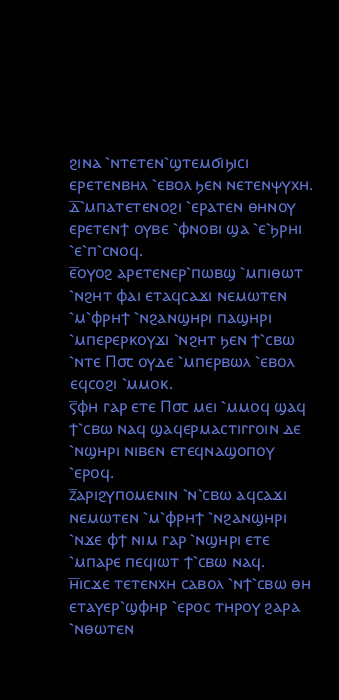ϩⲓⲛⲁ ⳿ⲛⲧⲉⲧⲉⲛ⳿ϣⲧⲉⲙϭⲓϧⲓⲥⲓ ⲉⲣⲉⲧⲉⲛⲃⲏⲗ ⳿ⲉⲃⲟⲗ ϧⲉⲛ ⲛⲉⲧⲉⲛⲯⲩⲭⲏ.
ⲇ̅⳿ⲙⲡⲁⲧⲉⲧⲉⲛⲟϩⲓ ⳿ⲉⲣⲁⲧⲉⲛ ⲑⲏⲛⲟⲩ ⲉⲣⲉⲧⲉⲛϯ ⲟⲩⲃⲉ ⳿ⲫⲛⲟⲃⲓ ϣⲁ ⳿ⲉ⳿ϧⲣⲏⲓ ⳿ⲉ⳿ⲡ⳿ⲥⲛⲟϥ.
ⲉ̅ⲟⲩⲟϩ ⲁⲣⲉⲧⲉⲛⲉⲣ⳿ⲡⲱⲃϣ ⳿ⲙⲡⲓⲑⲱⲧ ⳿ⲛϩⲏⲧ ⲫⲁⲓ ⲉⲧⲁϥⲥⲁϫⲓ ⲛⲉⲙⲱⲧⲉⲛ ⳿ⲙ⳿ⲫⲣⲏϯ ⳿ⲛϩⲁⲛϣⲏⲣⲓ ⲡⲁϣⲏⲣⲓ ⳿ⲙⲡⲉⲣⲉⲣⲕⲟⲩϫⲓ ⳿ⲛϩⲏⲧ ϧⲉⲛ ϯ⳿ⲥⲃⲱ ⳿ⲛⲧⲉ Ⲡ⳪ ⲟⲩⲇⲉ ⳿ⲙⲡⲉⲣⲃⲱⲗ ⳿ⲉⲃⲟⲗ ⲉϥⲥⲟϩⲓ ⳿ⲙⲙⲟⲕ.
ⲋ̅ⲫⲏ ⲅⲁⲣ ⲉⲧⲉ Ⲡ⳪ ⲙⲉⲓ ⳿ⲙⲙⲟϥ ϣⲁϥ ϯ⳿ⲥⲃⲱ ⲛⲁϥ ϣⲁϥⲉⲣⲙⲁⲥⲧⲓⲅⲅⲟⲓⲛ ⲇⲉ ⳿ⲛϣⲏⲣⲓ ⲛⲓⲃⲉⲛ ⲉⲧⲉϥⲛⲁϣⲟⲡⲟⲩ ⳿ⲉⲣⲟϥ.
ⲍ̅ⲁⲣⲓϩⲩⲡⲟⲙⲉⲛⲓⲛ ⳿ⲛ⳿ⲥⲃⲱ ⲁϥⲥⲁϫⲓ ⲛⲉⲙⲱⲧⲉⲛ ⳿ⲙ⳿ⲫⲣⲏϯ ⳿ⲛϩⲁⲛϣⲏⲣⲓ ⳿ⲛϫⲉ ⲫϯ ⲛⲓⲙ ⲅⲁⲣ ⳿ⲛϣⲏⲣⲓ ⲉⲧⲉ ⳿ⲙⲡⲁⲣⲉ ⲡⲉϥⲓⲱⲧ ϯ⳿ⲥⲃⲱ ⲛⲁϥ.
ⲏ̅ⲓⲥϫⲉ ⲧⲉⲧⲉⲛⲭⲏ ⲥⲁⲃⲟⲗ ⳿ⲛϯ⳿ⲥⲃⲱ ⲑⲏ ⲉⲧⲁⲩⲉⲣ⳿ϣⲫⲏⲣ ⳿ⲉⲣⲟⲥ ⲧⲏⲣⲟⲩ ϩⲁⲣⲁ ⳿ⲛⲑⲱⲧⲉⲛ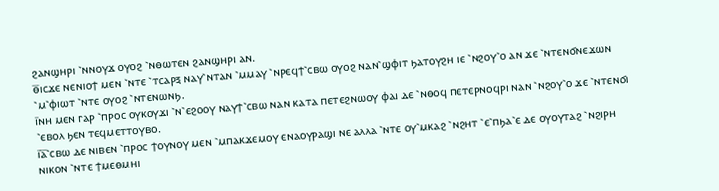ϩⲁⲛϣⲏⲣⲓ ⳿ⲛⲛⲟⲩϫ ⲟⲩⲟϩ ⳿ⲛⲑⲱⲧⲉⲛ ϩⲁⲛϣⲏⲣⲓ ⲁⲛ.
ⲑ̅ⲓⲥϫⲉ ⲛⲉⲛⲓⲟϯ ⲙⲉⲛ ⳿ⲛⲧⲉ ⳿ⲧⲥⲁⲣⲝ ⲛⲁⲩ⳿ⲛⲧⲁⲛ ⳿ⲙⲙⲁⲩ ⳿ⲛⲣⲉϥϯ⳿ⲥⲃⲱ ⲟⲩⲟϩ ⲛⲁⲛ⳿ϣⲫⲓⲧ ϧⲁⲧⲟⲩϩⲏ ⲓⲉ ⳿ⲛϩⲟⲩ⳿ⲟ ⲁⲛ ϫⲉ ⳿ⲛⲧⲉⲛϭⲛⲉϫⲱⲛ ⳿ⲙ⳿ⲫⲓⲱⲧ ⳿ⲛⲧⲉ ⲟⲩⲟϩ ⳿ⲛⲧⲉⲛⲱⲛϧ.
ⲓ̅ⲛⲏ ⲙⲉⲛ ⲅⲁⲣ ⳿ⲡⲣⲟⲥ ⲟⲩⲕⲟⲩϫⲓ ⳿ⲛ⳿ⲉϩⲟⲟⲩ ⲛⲁⲩϯ⳿ⲥⲃⲱ ⲛⲁⲛ ⲕⲁⲧⲁ ⲡⲉⲧⲉϩⲛⲱⲟⲩ ⲫⲁⲓ ⲇⲉ ⳿ⲛⲑⲟϥ ⲡⲉⲧⲉⲣⲛⲟϥⲣⲓ ⲛⲁⲛ ⳿ⲛϩⲟⲩ⳿ⲟ ϫⲉ ⳿ⲛⲧⲉⲛϭⲓ ⳿ⲉⲃⲟⲗ ϧⲉⲛ ⲧⲉϥⲙⲉⲧⲧⲟⲩⲃⲟ.
ⲓ̅ⲁ̅⳿ⲥⲃⲱ ⲇⲉ ⲛⲓⲃⲉⲛ ⳿ⲡⲣⲟⲥ ϯⲟⲩⲛⲟⲩ ⲙⲉⲛ ⳿ⲙⲡⲁⲕϫⲉⲙⲟⲩ ⲉⲛⲁⲟⲩⲣⲁϣⲓ ⲛⲉ ⲁⲗⲗⲁ ⳿ⲛⲧⲉ ⲟⲩ⳿ⲙⲕⲁϩ ⳿ⲛϩⲏⲧ ⳿ⲉ⳿ⲡϧⲁ⳿ⲉ ⲇⲉ ⲟⲩⲟⲩⲧⲁϩ ⳿ⲛϩⲓⲣⲏ ⲛⲓⲕⲟⲛ ⳿ⲛⲧⲉ ϯⲙⲉⲑⲙⲏⲓ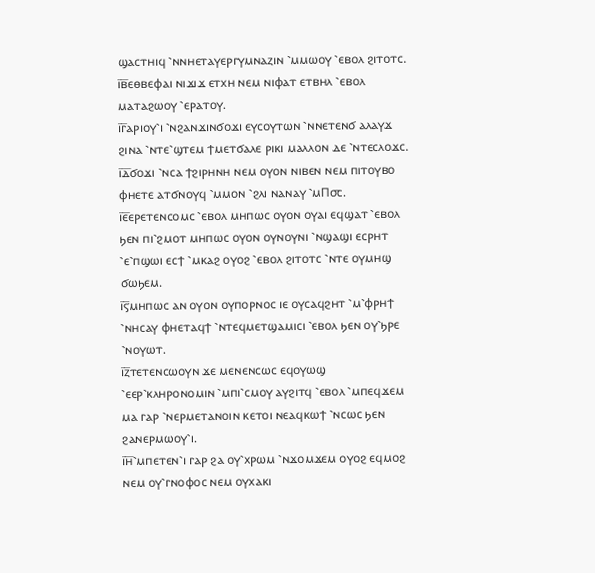ϣⲁⲥⲧⲏⲓϥ ⳿ⲛⲛⲏⲉⲧⲁⲩⲉⲣⲅⲩⲙⲛⲁⲍⲓⲛ ⳿ⲙⲙⲱⲟⲩ ⳿ⲉⲃⲟⲗ ϩⲓⲧⲟⲧⲥ.
ⲓ̅ⲃ̅ⲉⲑⲃⲉⲫⲁⲓ ⲛⲓϫⲓϫ ⲉⲧⲭⲏ ⲛⲉⲙ ⲛⲓⲫⲁⲧ ⲉⲧⲃⲏⲗ ⳿ⲉⲃⲟⲗ ⲙⲁⲧⲁϩⲱⲟⲩ ⳿ⲉⲣⲁⲧⲟⲩ.
ⲓ̅ⲅ̅ⲁⲣⲓⲟⲩ⳿ⲓ ⳿ⲛϩⲁⲛϫⲓⲛϭⲟϫⲓ ⲉⲩⲥⲟⲩⲧⲱⲛ ⳿ⲛⲛⲉⲧⲉⲛϭ ⲁⲗⲁⲩϫ ϩⲓⲛⲁ ⳿ⲛⲧⲉ⳿ϣⲧⲉⲙ ϯⲙⲉⲧϭⲁⲗⲉ ⲣⲓⲕⲓ ⲙⲁⲗⲗⲟⲛ ⲇⲉ ⳿ⲛⲧⲉⲥⲗⲟϫⲥ.
ⲓ̅ⲇ̅ϭⲟϫⲓ ⳿ⲛⲥⲁ ϯϩⲓⲣⲏⲛⲏ ⲛⲉⲙ ⲟⲩⲟⲛ ⲛⲓⲃⲉⲛ ⲛⲉⲙ ⲡⲓⲧⲟⲩⲃⲟ ⲫⲏⲉⲧⲉ ⲁⲧϭⲛⲟⲩϥ ⳿ⲙⲙⲟⲛ ⳿ϩⲗⲓ ⲛⲁⲛⲁⲩ ⳿ⲙⲠ⳪.
ⲓ̅ⲉ̅ⲉⲣⲉⲧⲉⲛⲥⲟⲙⲥ ⳿ⲉⲃⲟⲗ ⲙⲏⲡⲱⲥ ⲟⲩⲟⲛ ⲟⲩⲁⲓ ⲉϥϣⲁⲧ ⳿ⲉⲃⲟⲗ ϧⲉⲛ ⲡⲓ⳿ϩⲙⲟⲧ ⲙⲏⲡⲱⲥ ⲟⲩⲟⲛ ⲟⲩⲛⲟⲩⲛⲓ ⳿ⲛϣⲁϣⲓ ⲉⲥⲣⲏⲧ ⳿ⲉ⳿ⲡϣⲱⲓ ⲉⲥϯ ⳿ⲙⲕⲁϩ ⲟⲩⲟϩ ⳿ⲉⲃⲟⲗ ϩⲓⲧⲟⲧⲥ ⳿ⲛⲧⲉ ⲟⲩⲙⲏϣ ϭⲱϧⲉⲙ.
ⲓ̅ⲋ̅ⲙⲏⲡⲱⲥ ⲁⲛ ⲟⲩⲟⲛ ⲟⲩⲡⲟⲣⲛⲟⲥ ⲓⲉ ⲟⲩⲥⲁϥϩⲏⲧ ⳿ⲙ⳿ⲫⲣⲏϯ ⳿ⲛⲏⲥⲁⲩ ⲫⲏⲉⲧⲁϥϯ ⳿ⲛⲧⲉϥⲙⲉⲧϣⲁⲙⲓⲥⲓ ⳿ⲉⲃⲟⲗ ϧⲉⲛ ⲟⲩ⳿ϧⲣⲉ ⳿ⲛⲟⲩⲱⲧ.
ⲓ̅ⲍ̅ⲧⲉⲧⲉⲛⲥⲱⲟⲩⲛ ϫⲉ ⲙⲉⲛⲉⲛⲥⲱⲥ ⲉϥⲟⲩⲱϣ ⳿ⲉⲉⲣ⳿ⲕⲗⲏⲣⲟⲛⲟⲙⲓⲛ ⳿ⲙⲡⲓ⳿ⲥⲙⲟⲩ ⲁⲩϩⲓⲧϥ ⳿ⲉⲃⲟⲗ ⳿ⲙⲡⲉϥϫⲉⲙ ⲙⲁ ⲅⲁⲣ ⳿ⲛⲉⲣⲙⲉⲧⲁⲛⲟⲓⲛ ⲕⲉⲧⲟⲓ ⲛⲉⲁϥⲕⲱϯ ⳿ⲛⲥⲱⲥ ϧⲉⲛ ϩⲁⲛⲉⲣⲙⲱⲟⲩ⳿ⲓ.
ⲓ̅ⲏ̅⳿ⲙⲡⲉⲧⲉⲛ⳿ⲓ ⲅⲁⲣ ϩⲁ ⲟⲩ⳿ⲭⲣⲱⲙ ⳿ⲛϫⲟⲙϫⲉⲙ ⲟⲩⲟϩ ⲉϥⲙⲟϩ ⲛⲉⲙ ⲟⲩ⳿ⲅⲛⲟⲫⲟⲥ ⲛⲉⲙ ⲟⲩⲭⲁⲕⲓ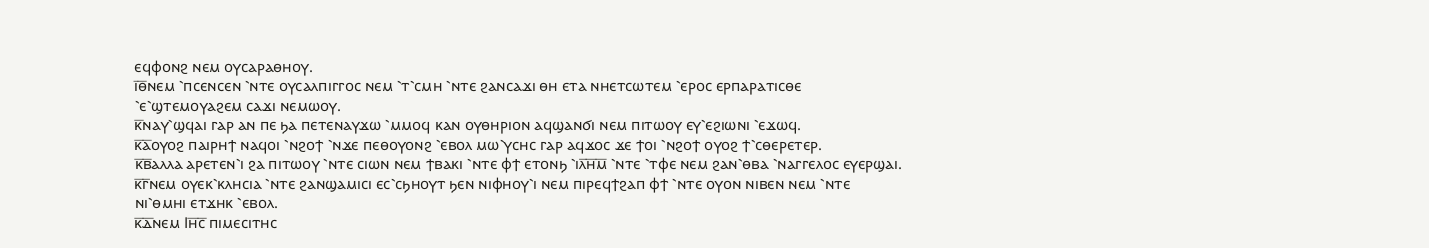ⲉϥⲫⲟⲛϩ ⲛⲉⲙ ⲟⲩⲥⲁⲣⲁⲑⲏⲟⲩ.
ⲓ̅ⲑ̅ⲛⲉⲙ ⳿ⲡⲥⲉⲛⲥⲉⲛ ⳿ⲛⲧⲉ ⲟⲩⲥⲁⲗⲡⲓⲅⲅⲟⲥ ⲛⲉⲙ ⳿ⲧ⳿ⲥⲙⲏ ⳿ⲛⲧⲉ ϩⲁⲛⲥⲁϫⲓ ⲑⲏ ⲉⲧⲁ ⲛⲏⲉⲧⲥⲱⲧⲉⲙ ⳿ⲉⲣⲟⲥ ⲉⲣⲡⲁⲣⲁⲧⲓⲥⲑⲉ ⳿ⲉ⳿ϣⲧⲉⲙⲟⲩⲁϩⲉⲙ ⲥⲁϫⲓ ⲛⲉⲙⲱⲟⲩ.
ⲕ̅ⲛⲁⲩ⳿ϣϥⲁⲓ ⲅⲁⲣ ⲁⲛ ⲡⲉ ϧⲁ ⲡⲉⲧⲉⲛⲁⲩϫⲱ ⳿ⲙⲙⲟϥ ⲕⲁⲛ ⲟⲩⲑⲏⲣⲓⲟⲛ ⲁϥϣⲁⲛϭⲓ ⲛⲉⲙ ⲡⲓⲧⲱⲟⲩ ⲉⲩ⳿ⲉϩⲓⲱⲛⲓ ⳿ⲉϫⲱϥ.
ⲕ̅ⲁ̅ⲟⲩⲟϩ ⲡⲁⲓⲣⲏϯ ⲛⲁϥⲟⲓ ⳿ⲛϩⲟϯ ⳿ⲛϫⲉ ⲡⲉⲑⲟⲩⲟⲛϩ ⳿ⲉⲃⲟⲗ ⲙⲱ⳿ⲩⲥⲏⲥ ⲅⲁⲣ ⲁϥϫⲟⲥ ϫⲉ ϯⲟⲓ ⳿ⲛϩⲟϯ ⲟⲩⲟϩ ϯ⳿ⲥⲑⲉⲣⲉⲧⲉⲣ.
ⲕ̅ⲃ̅ⲁⲗⲗⲁ ⲁⲣⲉⲧⲉⲛ⳿ⲓ ϩⲁ ⲡⲓⲧⲱⲟⲩ ⳿ⲛⲧⲉ ⲥⲓⲱⲛ ⲛⲉⲙ ϯⲃⲁⲕⲓ ⳿ⲛⲧⲉ ⲫϯ ⲉⲧⲟⲛϧ ⳿ⲓⲗ̅ⲏ̅ⲙ̅ ⳿ⲛⲧⲉ ⳿ⲧⲫⲉ ⲛⲉⲙ ϩⲁⲛ⳿ⲑⲃⲁ ⳿ⲛⲁⲅⲅⲉⲗⲟⲥ ⲉⲩⲉⲣϣⲁⲓ.
ⲕ̅ⲅ̅ⲛⲉⲙ ⲟⲩⲉⲕ⳿ⲕⲗⲏⲥⲓⲁ ⳿ⲛⲧⲉ ϩⲁⲛϣⲁⲙⲓⲥⲓ ⲉⲥ⳿ⲥϧⲏⲟⲩⲧ ϧⲉⲛ ⲛⲓⲫⲏⲟⲩ⳿ⲓ ⲛⲉⲙ ⲡⲓⲣⲉϥϯϩⲁⲡ ⲫϯ ⳿ⲛⲧⲉ ⲟⲩⲟⲛ ⲛⲓⲃⲉⲛ ⲛⲉⲙ ⳿ⲛⲧⲉ ⲛⲓ⳿ⲑⲙⲏⲓ ⲉⲧϫⲏⲕ ⳿ⲉⲃⲟⲗ.
ⲕ̅ⲇ̅ⲛⲉⲙ Ⲓⲏ̅ⲥ̅ ⲡⲓⲙⲉⲥⲓⲧⲏⲥ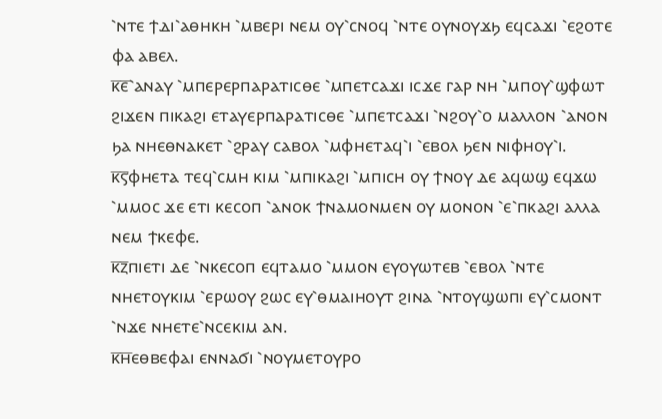⳿ⲛⲧⲉ ϯⲇⲓ⳿ⲁⲑⲏⲕⲏ ⳿ⲙⲃⲉⲣⲓ ⲛⲉⲙ ⲟⲩ⳿ⲥⲛⲟϥ ⳿ⲛⲧⲉ ⲟⲩⲛⲟⲩϫϧ ⲉϥⲥⲁϫⲓ ⳿ⲉϩⲟⲧⲉ ⲫⲁ ⲁⲃⲉⲗ.
ⲕ̅ⲉ̅⳿ⲁⲛⲁⲩ ⳿ⲙⲡⲉⲣⲉⲣⲡⲁⲣⲁⲧⲓⲥⲑⲉ ⳿ⲙⲡⲉⲧⲥⲁϫⲓ ⲓⲥϫⲉ ⲅⲁⲣ ⲛⲏ ⳿ⲙⲡⲟⲩ⳿ϣⲫⲱⲧ ϩⲓϫⲉⲛ ⲡⲓⲕⲁϩⲓ ⲉⲧⲁⲩⲉⲣⲡⲁⲣⲁⲧⲓⲥⲑⲉ ⳿ⲙⲡⲉⲧⲥⲁϫⲓ ⳿ⲛϩⲟⲩ⳿ⲟ ⲙⲁⲗⲗⲟⲛ ⳿ⲁⲛⲟⲛ ϧⲁ ⲛⲏⲉⲑⲛⲁⲕⲉⲧ ⳿ϩⲣⲁⲩ ⲥⲁⲃⲟⲗ ⳿ⲙⲫⲏⲉⲧⲁϥ⳿ⲓ ⳿ⲉⲃⲟⲗ ϧⲉⲛ ⲛⲓⲫⲏⲟⲩ⳿ⲓ.
ⲕ̅ⲋ̅ⲫⲏⲉⲧⲁ ⲧⲉϥ⳿ⲥⲙⲏ ⲕⲓⲙ ⳿ⲙⲡⲓⲕⲁϩⲓ ⳿ⲙⲡⲓⲥⲏ ⲟⲩ ϯⲛⲟⲩ ⲇⲉ ⲁϥⲱϣ ⲉϥϫⲱ ⳿ⲙⲙⲟⲥ ϫⲉ ⲉⲧⲓ ⲕⲉⲥⲟⲡ ⳿ⲁⲛⲟⲕ ϯⲛⲁⲙⲟⲛⲙⲉⲛ ⲟⲩ ⲙⲟⲛⲟⲛ ⳿ⲉ⳿ⲡⲕⲁϩⲓ ⲁⲗⲗⲁ ⲛⲉⲙ ϯⲕⲉⲫⲉ.
ⲕ̅ⲍ̅ⲡⲓⲉⲧⲓ ⲇⲉ ⳿ⲛⲕⲉⲥⲟⲡ ⲉϥⲧⲁⲙⲟ ⳿ⲙⲙⲟⲛ ⲉⲩⲟⲩⲱⲧⲉⲃ ⳿ⲉⲃⲟⲗ ⳿ⲛⲧⲉ ⲛⲏⲉⲧⲟⲩⲕⲓⲙ ⳿ⲉⲣⲱⲟⲩ ϩⲱⲥ ⲉⲩ⳿ⲑⲙⲁⲓⲏⲟⲩⲧ ϩⲓⲛⲁ ⳿ⲛⲧⲟⲩϣⲱⲡⲓ ⲉⲩ⳿ⲥⲙⲟⲛⲧ ⳿ⲛϫⲉ ⲛⲏⲉⲧⲉ⳿ⲛⲥⲉⲕⲓⲙ ⲁⲛ.
ⲕ̅ⲏ̅ⲉⲑⲃⲉⲫⲁⲓ ⲉⲛⲛⲁϭⲓ ⳿ⲛⲟⲩⲙⲉⲧⲟⲩⲣⲟ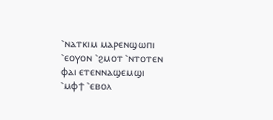⳿ⲛⲁⲧⲕⲓⲙ ⲙⲁⲣⲉⲛϣⲱⲡⲓ ⳿ⲉⲟⲩⲟⲛ ⳿ϩⲙⲟⲧ ⳿ⲛⲧⲟⲧⲉⲛ ⲫⲁⲓ ⲉⲧⲉⲛⲛⲁϣⲉⲙϣⲓ ⳿ⲙⲫϯ ⳿ⲉⲃⲟⲗ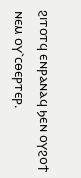ϩⲓⲧⲟⲧϥ ⲉⲛⲣⲁⲛⲁϥ ϧⲉⲛ ⲟⲩϩⲟϯ ⲛⲉⲙ ⲟⲩ⳿ⲥⲑⲉⲣⲧⲉⲣ.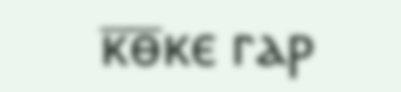ⲕ̅ⲑ̅ⲕⲉ ⲅⲁⲣ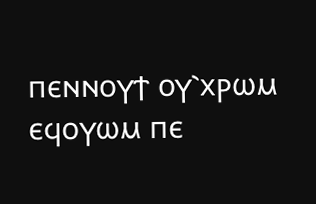ⲡⲉⲛⲛⲟⲩϯ ⲟⲩ⳿ⲭⲣⲱⲙ ⲉϥⲟⲩⲱⲙ ⲡⲉ